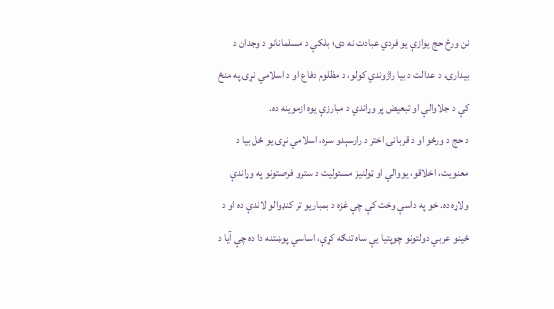نن ورځ حج یوازې یو فردي عبادت نه دی؛ بلکې د مسلمانانو د وجدان د بیدارۍ، د عدالت د بیا راژوندي کولو، د مظلوم دفاع او د اسلامي نړۍ په منځ کې د جلاوالې او تبعیض پر وړاندي د مبارزې یوه ازموینه ده.
د حج د ورځو او د قربانۍ اختر د رارسېدو سره، اسلامي نړۍ یو ځل بیا د معنویت، اخلاقو، یووالي او ټولنیز مسئولیت د سترو فرصتونو په وړاندې ولاړه ده. خو په داسې وخت کې چې غزه د بمباریو تر کنډوالو لاندې ده او د ځینو عربي دولتونو چوپتیا یې ساه تنګه کړې، اساسي پوښتنه دا ده چې آیا د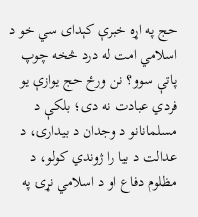حج په اړه خبرې کېدای سي خو د اسلامي امت له درد څخه چوپ پاتې سوو؟ نن ورځ حج یوازې یو فردي عبادت نه دی؛ بلکې د مسلمانانو د وجدان د بیدارۍ، د عدالت د بیا را ژوندي کولو، د مظلوم دفاع او د اسلامي نړۍ په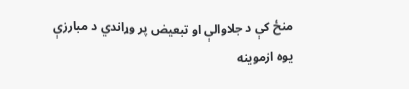منځ کې د جلاوالې او تبعیض پر وړاندي د مبارزې یوه ازموینه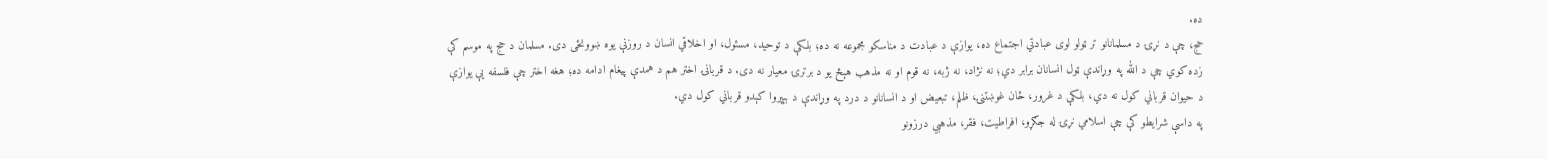ده.
حج، چې د نړۍ د مسلمانانو تر ټولو لوی عبادتي اجتماع ده، یوازې د عبادت د مناسکو مجموعه نه ده؛ بلکې د توحید، مسئول، او اخلاقي انسان د روزنې یوه ښوونځی دی. مسلمان د حج په موسم کې زده کوي چې د الله په وړاندې ټول انسانان برابر دي؛ نه نژاد، نه ژبه، نه قوم او نه مذهب هېڅ یو د برترۍ معیار نه دی. د قربانۍ اختر هم د همدې پیغام ادامه ده؛ هغه اختر چې فلسفه یې یوازې د حیوان قرباني کول نه دي، بلکې د غرور، ځان غوښتنۍ، ظلم، تبعیض او د انسانانو د درد په وړاندې د بېپروا کېدو قرباني کول دي.
په داسې شرایطو کې چې اسلامي نړۍ له جګړو، افراطیت، فقر، مذهبي درزونو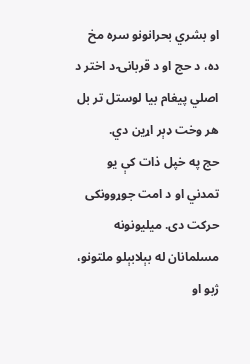او بشري بحرانونو سره مخ ده، د حج او د قربانۍ د اختر د اصلي پیغام بیا لوستل تر بل هر وخت ډېر اړین دي.
حج په خپل ذات کې یو تمدني او د امت جوړوونکی حرکت دی. میلیونونه مسلمانان له بېلابېلو ملتونو، ژبو او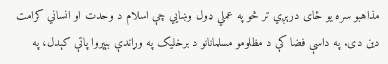مذاهبو سره یو ځای درېږي تر څو په عملي ډول وښايي چې اسلام د وحدت او انساني کرامت دین دی. په داسې فضا کې د مظلومو مسلمانانو د برخلیک په وړاندې بېپروا پاتې کېدل، په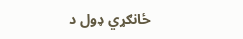ځانګړي ډول د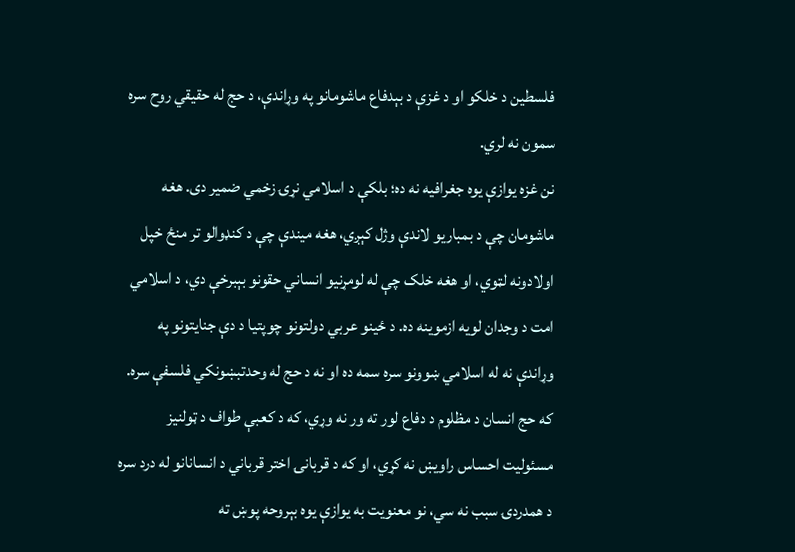فلسطین د خلکو او د غزې د بېدفاع ماشومانو په وړاندې، د حج له حقیقي روح سره سمون نه لري.
نن غزه یوازې یوه جغرافیه نه ده؛ بلکې د اسلامي نړۍ زخمي ضمیر دی. هغه ماشومان چې د بمباریو لاندې وژل کېږي، هغه میندې چې د کنډوالو تر منځ خپل اولادونه لټوي، او هغه خلک چې له لومړنیو انساني حقونو بېبرخې دي، د اسلامي امت د وجدان لویه ازموینه ده. د ځینو عربي دولتونو چوپتیا د دې جنایتونو په وړاندې نه له اسلامي ښوونو سره سمه ده او نه د حج له وحدتبښونکي فلسفې سره.
که حج انسان د مظلوم د دفاع لور ته ور نه وړي، که د کعبې طواف د ټولنیز مسئولیت احساس راویښ نه کړي، او که د قربانۍ اختر قرباني د انسانانو له درد سره د همدردۍ سبب نه سي، نو معنویت به یوازې یوه بېروحه پوښ ته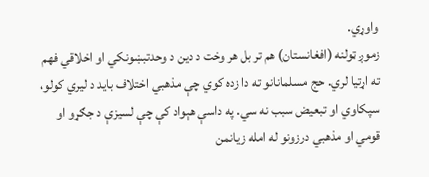واوړي.
زموږ ټولنه (افغانستان) هم تر بل هر وخت د دین د وحدتبښونکي او اخلاقي فهم ته اړتیا لري. حج مسلمانانو ته دا زده کوي چې مذهبي اختلاف باید د ليري کولو، سپکاوي او تبعیض سبب نه سي. په داسې هېواد کې چې لسیزې د جګړو او قومي او مذهبي درزونو له امله زیانمن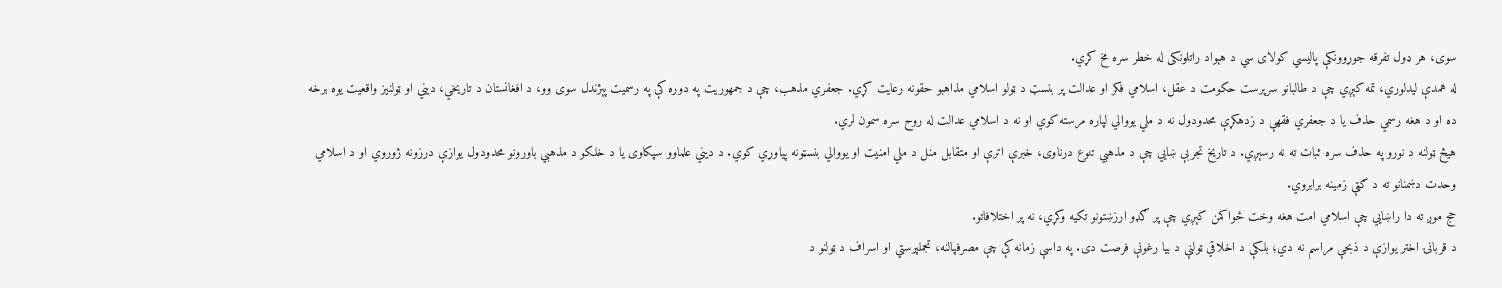سوی، هر ډول تفرقه جوړوونکې پالیسي کولای سي د هېواد راتلونکی له خطر سره مخ کړي.
له همدې لیدلوري، تمه کېږي چې د طالبانو سرپرست حکومت د عقل، اسلامي فکر او عدالت پر بنسټ د ټولو اسلامي مذاهبو حقونه رعایت کړي. جعفري مذهب، چې د جمهوریت په دوره کې په رسمیت پېژندل سوی وو، د افغانستان د تاریخي، ديني او ټولنیز واقعیت یوه برخه ده او د هغه رسمي حذف یا د جعفري فقهې د زدهکړې محدودول نه د ملي یووالي لپاره مرسته کوي او نه د اسلامي عدالت له روح سره سمون لري.
هیڅ ټولنه د نورو په حذف سره ثبات ته نه رسېږي. د تاریخ تجربې ښايي چې د مذهبي تنوع درناوی، خبرې اترې او متقابل منل د ملي امنیت او یووالي بنسټونه پیاوړي کوي. د دیني علماوو سپکاوی یا د خلکو د مذهبي باورونو محدودول یوازې درزونه ژوروي او د اسلامي وحدت دښمنانو ته د ګټې زمینه برابروي.
حج موږ ته دا راښايي چې اسلامي امت هغه وخت ځواکمن کېږي چې پر ګډو ارزښتونو تکیه وکړي، نه پر اختلافاتو.
د قربانۍ اختر یوازې د ذبحې مراسم نه دي؛ بلکې د اخلاقي ټولنې د بیا رغونې فرصت دی. په داسې زمانه کې چې مصرفپالنه، تجملپرستي او اسراف د ټولنو د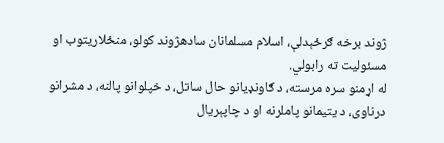ژوند برخه ګرځېدلې، اسلام مسلمانان سادهژوند کولو، منځلاریتوب او مسئولیت ته رابولي.
له اړمنو سره مرسته، د ګاونډیانو حال ساتل، د خپلوانو پالنه، د مشرانو درناوی، د یتیمانو پاملرنه او د چاپېریال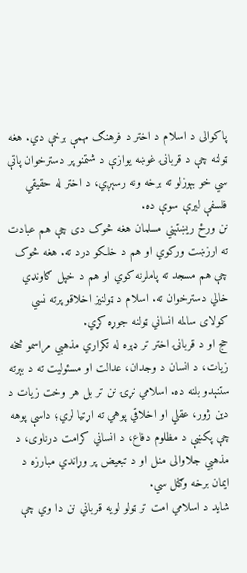پاکوالی د اسلام د اختر د فرهنګ مهمې برخې دي. هغه ټولنه چې د قربانۍ غوښه یوازې د شتمنو پر دسترخوان پاتې سي خو بېوزلو ته برخه ونه رسېږي، د اختر له حقیقي فلسفې لیرې سوې ده.
نن ورځ ریښتېني مسلمان هغه څوک دی چې هم عبادت ته ارزښت ورکوي او هم د خلکو درد ته. هغه څوک چې هم مسجد ته پاملرنه کوي او هم د خپل ګاونډي خالي دسترخوان ته. اسلام د ټولنیز اخلاقو پرته نسي کولای سالمه انساني ټولنه جوړه کړي.
حج او د قربانۍ اختر تر ډېره له تکراري مذهبي مراسمو څخه زیات، د انسان د وجدان، عدالت او مسئولیت ته د بېرته ستنېدو بلنه ده. اسلامي نړۍ نن تر بل هر وخت زیات د دین ژور، عقلي او اخلاقي پوهي ته اړتیا لري؛ داسې پوهه چې پکښې د مظلوم دفاع، د انساني کرامت درناوی، د مذهبي جلاوالی منل او د تبعیض پر وړاندي مبارزه د ایمان برخه وګڼل سي.
شاید د اسلامي امت تر ټولو لویه قرباني نن دا وي چې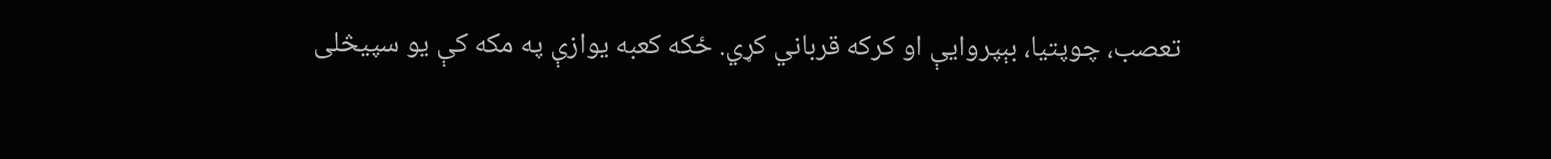تعصب، چوپتیا، بېپروايې او کرکه قرباني کړي. ځکه کعبه یوازې په مکه کې یو سپیڅلی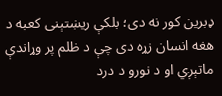ډبرین کور نه دی؛ بلکې ریښتېنی کعبه د هغه انسان زړه دی چې د ظلم پر وړاندې ماتېږي او د نورو د درد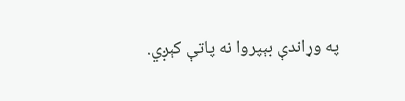په وړاندې بېپروا نه پاتې کېږي.